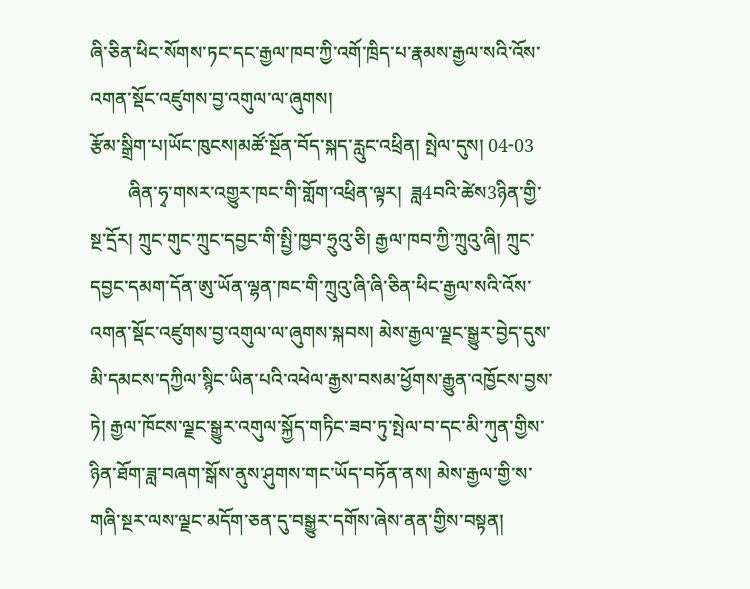ཞི་ཅིན་ཕིང་སོགས་ཏང་དང་རྒྱལ་ཁབ་ཀྱི་འགོ་ཁྲིད་པ་རྣམས་རྒྱལ་སའི་འོས་འགན་སྡོང་འཛུགས་བྱ་འགུལ་ལ་ཞུགས།
རྩོམ་སྒྲིག་པ།ཡོང་ཁུངས།མཚོ་སྔོན་བོད་སྐད་རླུང་འཕྲིན། སྤེལ་དུས། 04-03
        ཞིན་ཧྭ་གསར་འགྱུར་ཁང་གི་གློག་འཕྲིན་ལྟར།  ཟླ4བའི་ཚེས3ཉིན་གྱི་སྔ་དྲོར། ཀྲུང་གུང་ཀྲུང་དབྱང་གི་སྤྱི་ཁྱབ་ཧྲུའུ་ཅི། རྒྱལ་ཁབ་ཀྱི་ཀྲུའུ་ཞི། ཀྲུང་དབྱང་དམག་དོན་ཨུ་ཡོན་ལྷན་ཁང་གི་ཀྲུའུ་ཞི་ཞི་ཅིན་ཕིང་རྒྱལ་སའི་འོས་འགན་སྡོང་འཛུགས་བྱ་འགུལ་ལ་ཞུགས་སྐབས། མེས་རྒྱལ་ལྗང་སྒྱུར་བྱེད་དུས་མི་དམངས་དཀྱིལ་སྙིང་ཡིན་པའི་འཕེལ་རྒྱས་བསམ་ཕྱོགས་རྒྱུན་འཁྱོངས་བྱས་ཏེ། རྒྱལ་ཁོངས་ལྗང་སྒྱུར་འགུལ་སྐྱོད་གཏིང་ཟབ་ཏུ་སྤེལ་བ་དང་མི་ཀུན་གྱིས་ཉིན་ཐོག་ཟླ་བཞག་སྒོས་ནུས་ཤུགས་གང་ཡོད་བཏོན་ནས། མེས་རྒྱལ་གྱི་ས་གཞི་སྔར་ལས་ལྗང་མདོག་ཅན་དུ་བསྒྱུར་དགོས་ཞེས་ནན་གྱིས་བསྟན།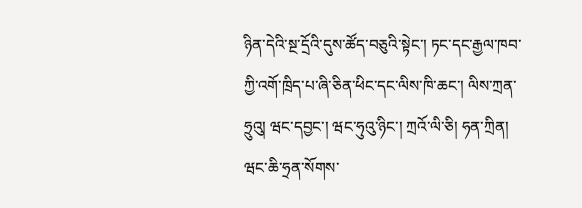ཉིན་དེའི་སྔ་དྲོའི་དུས་ཚོད་བཅུའི་སྟེང་། ཏང་དང་རྒྱལ་ཁབ་ཀྱི་འགོ་ཁྲིད་པ་ཞི་ཅིན་ཕིང་དང་ལིས་ཁི་ཆང་། ལིས་ཀྲན་ཧྲུའུ། ཝང་དབྱང་། ཝང་ཧུའུ་ཉིང་། ཀྲའོ་ལི་ཅི། ཧན་ཀྲིན། ཝང་ཆི་ཧྲན་སོགས་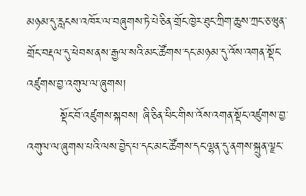མཉམ་དུ་རླངས་འཁོར་ལ་བཞུགས་ཏེ་པེ་ཅིན་གྲོང་ཁྱེར་ཐུང་ཀྲིག་ཆུས་ཀྲང་ཅ་ཝུན་གྲོང་བརྡལ་དུ་ཕེབས་ནས་རྒྱལ་སའི་མང་ཚོགས་དང་མཉམ་དུ་འོས་འགན་སྡོང་འཛུགས་བྱ་འགུལ་ལ་ཞུགས།
        སྡོང་བོ་འཛུགས་སྐབས། ཞི་ཅིན་ཕིང་གིས་འོས་འགན་སྡོང་འཛུགས་བྱ་འགུལ་ལ་ཞུགས་པའི་ལས་བྱེད་པ་དང་མང་ཚོགས་དང་ལྷན་དུ་ནགས་སྐྲུན་ལྗང་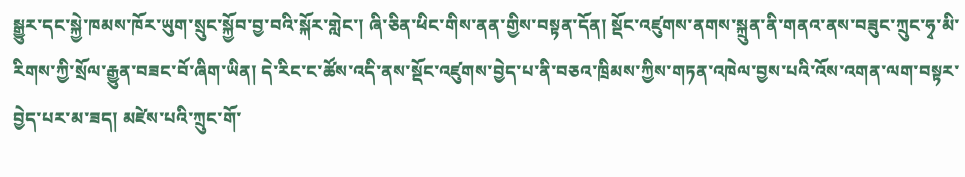སྒྱུར་དང་སྐྱེ་ཁམས་ཁོར་ཡུག་སྲུང་སྐྱོབ་བྱ་བའི་སྐོར་གླེང་། ཞི་ཅིན་ཕིང་གིས་ནན་གྱིས་བསྟན་དོན། སྡོང་འཛུགས་ནགས་སྐྲུན་ནི་གནའ་ནས་བཟུང་ཀྲུང་ཧྭ་མི་རིགས་ཀྱི་སྲོལ་རྒྱུན་བཟང་བོ་ཞིག་ཡིན། དེ་རིང་ང་ཚོས་འདི་ནས་སྡོང་འཛུགས་བྱེད་པ་ནི་བཅའ་ཁྲིམས་ཀྱིས་གཏན་འཁེལ་བྱས་པའི་འོས་འགན་ལག་བསྟར་བྱེད་པར་མ་ཟད། མཛེས་པའི་ཀྲུང་གོ་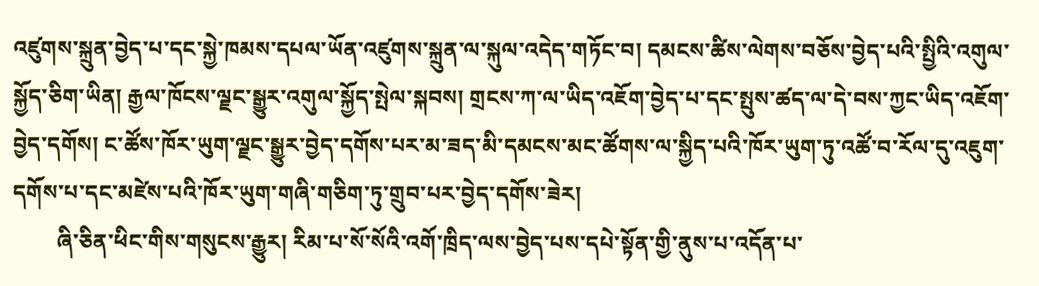འཛུགས་སྐྲུན་བྱེད་པ་དང་སྐྱེ་ཁམས་དཔལ་ཡོན་འཛུགས་སྐྲུན་ལ་སྐུལ་འདེད་གཏོང་བ། དམངས་ཚིས་ལེགས་བཅོས་བྱེད་པའི་སྤྱིའི་འགུལ་སྐྱོད་ཅིག་ཡིན། རྒྱལ་ཁོངས་ལྗང་སྒྱུར་འགུལ་སྐྱོད་སྤེལ་སྐབས། གྲངས་ཀ་ལ་ཡིད་འཇོག་བྱེད་པ་དང་སྤུས་ཚད་ལ་དེ་བས་ཀྱང་ཡིད་འཇོག་བྱེད་དགོས། ང་ཚོས་ཁོར་ཡུག་ལྗང་སྒྱུར་བྱེད་དགོས་པར་མ་ཟད་མི་དམངས་མང་ཚོགས་ལ་སྐྱིད་པའི་ཁོར་ཡུག་ཏུ་འཚོ་བ་རོལ་དུ་འཇུག་དགོས་པ་དང་མཛེས་པའི་ཁོར་ཡུག་གཞི་གཅིག་ཏུ་གྲུབ་པར་བྱེད་དགོས་ཟེར།
        ཞི་ཅིན་ཕིང་གིས་གསུངས་རྒྱུར། རིམ་པ་སོ་སོའི་འགོ་ཁྲིད་ལས་བྱེད་པས་དཔེ་སྟོན་གྱི་ནུས་པ་འདོན་པ་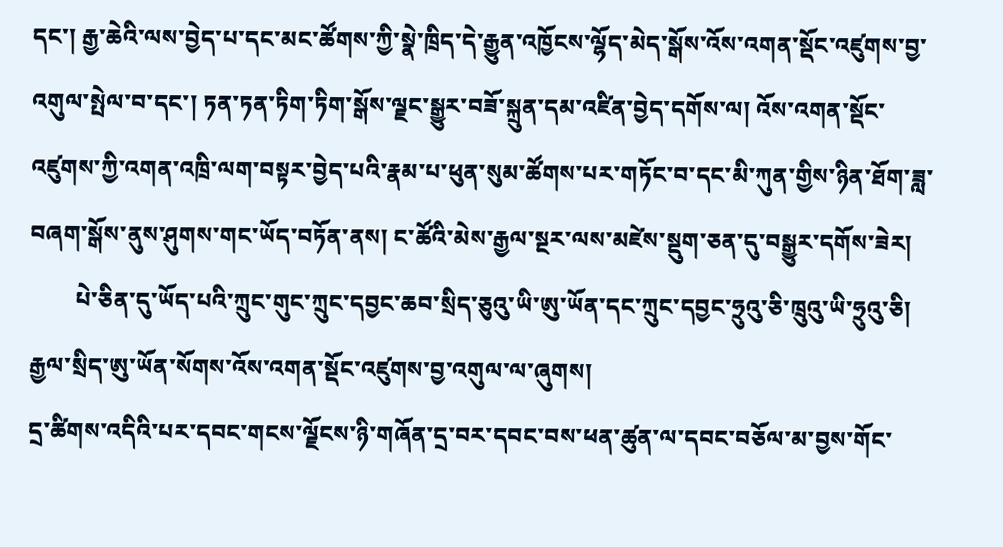དང་། རྒྱ་ཆེའི་ལས་བྱེད་པ་དང་མང་ཚོགས་ཀྱི་སྣེ་ཁྲིད་དེ་རྒྱུན་འཁྱོངས་ལྷོད་མེད་སྒོས་འོས་འགན་སྡོང་འཛུགས་བྱ་འགུལ་སྤེལ་བ་དང་། ཏན་ཏན་ཏིག་ཏིག་སྒོས་ལྗང་སྒྱུར་བཟོ་སྐྲུན་དམ་འཛིན་བྱེད་དགོས་ལ། འོས་འགན་སྡོང་འཛུགས་ཀྱི་འགན་འཁྲི་ལག་བསྟར་བྱེད་པའི་རྣམ་པ་ཕུན་སུམ་ཚོགས་པར་གཏོང་བ་དང་མི་ཀུན་གྱིས་ཉིན་ཐོག་ཟླ་བཞག་སྒོས་ནུས་ཤུགས་གང་ཡོད་བཏོན་ནས། ང་ཚོའི་མེས་རྒྱལ་སྔར་ལས་མཛེས་སྡུག་ཅན་དུ་བསྒྱུར་དགོས་ཟེར།
        པེ་ཅིན་དུ་ཡོད་པའི་ཀྲུང་གུང་ཀྲུང་དབྱང་ཆབ་སྲིད་ཅུའུ་ཡི་ཨུ་ཡོན་དང་ཀྲུང་དབྱང་ཧྲུའུ་ཅི་ཁྲུའུ་ཡི་ཧྲུའུ་ཅི། རྒྱལ་སྲིད་ཨུ་ཡོན་སོགས་འོས་འགན་སྡོང་འཛུགས་བྱ་འགུལ་ལ་ཞུགས།
དྲ་ཚིགས་འདིའི་པར་དབང་གངས་ལྗོངས་ཉི་གཞོན་དྲ་བར་དབང་བས་ཕན་ཚུན་ལ་དབང་བཅོལ་མ་བྱས་གོང་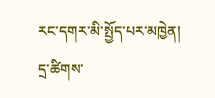རང་དགར་མི་སྤྱོད་པར་མཁྱེན།
དྲ་ཚིགས་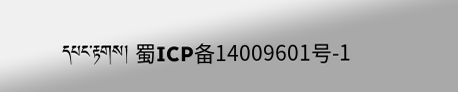དཔང་རྟགས། 蜀ICP备14009601号-1